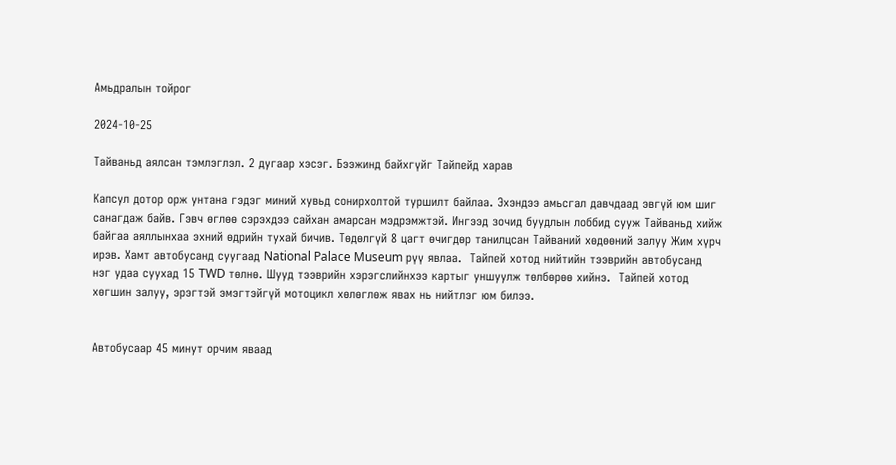Амьдралын тойрог

2024-10-25

Тайваньд аялсан тэмлэглэл. 2 дугаар хэсэг. Бээжинд байхгүйг Тайпейд харав

Капсул дотор орж унтана гэдэг миний хувьд сонирхолтой туршилт байлаа. Эхэндээ амьсгал давчдаад эвгүй юм шиг санагдаж байв. Гэвч өглөө сэрэхдээ сайхан амарсан мэдрэмжтэй. Ингээд зочид буудлын лоббид сууж Тайваньд хийж байгаа аяллынхаа эхний өдрийн тухай бичив. Төдөлгүй 8 цагт өчигдөр танилцсан Тайваний хөдөөний залуу Жим хүрч ирэв. Хамт автобусанд суугаад National Palace Museum рүү явлаа.  Тайпей хотод нийтийн тээврийн автобусанд нэг удаа суухад 15 TWD төлнө. Шууд тээврийн хэрэгслийнхээ картыг уншуулж төлбөрөө хийнэ.  Тайпей хотод хөгшин залуу, эрэгтэй эмэгтэйгүй мотоцикл хөлөглөж явах нь нийтлэг юм билээ.


Автобусаар 45 минут орчим яваад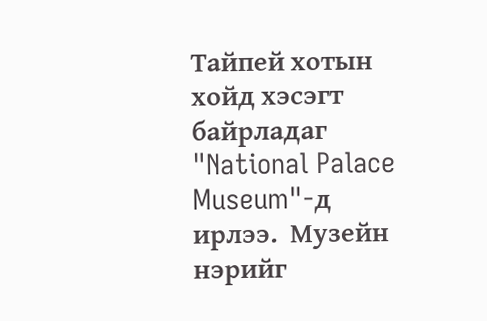Тайпей хотын хойд хэсэгт байрладаг "National Palace Museum"-д ирлээ.  Музейн нэрийг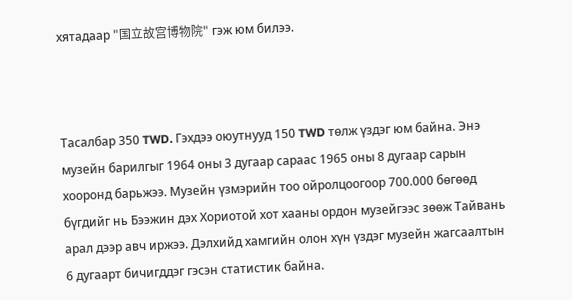хятадаар "国立故宫博物院" гэж юм билээ.



Тасалбар 350 TWD. Гэхдээ оюутнууд 150 TWD төлж үздэг юм байна. Энэ музейн барилгыг 1964 оны 3 дугаар сараас 1965 оны 8 дугаар сарын хооронд барьжээ. Музейн үзмэрийн тоо ойролцоогоор 700.000 бөгөөд бүгдийг нь Бээжин дэх Хориотой хот хааны ордон музейгээс зөөж Тайвань арал дээр авч иржээ. Дэлхийд хамгийн олон хүн үздэг музейн жагсаалтын 6 дугаарт бичигддэг гэсэн статистик байна.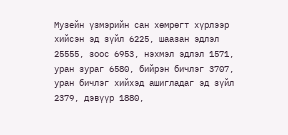Музейн үзмэрийн сан хөмрөгт хүрлээр хийсэн эд зүйл 6225, шаазан эдлэл 25555, зоос 6953, нэхмэл эдлэл 1571, уран зураг 6580, бийрэн бичлэг 3707, уран бичлэг хийхэд ашигладаг эд зүйл 2379, дэвүүр 1880,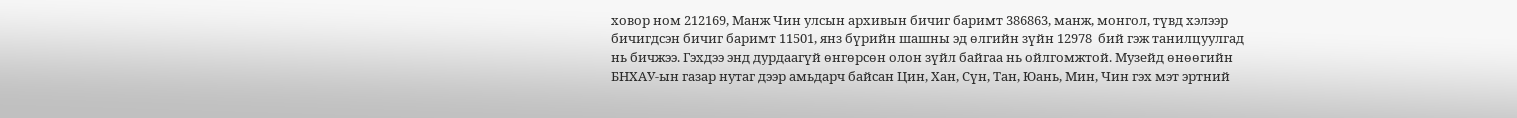ховор ном 212169, Манж Чин улсын архивын бичиг баримт 386863, манж, монгол, түвд хэлээр бичигдсэн бичиг баримт 11501, янз бүрийн шашны эд өлгийн зүйн 12978  бий гэж танилцуулгад нь бичжээ. Гэхдээ энд дурдаагүй өнгөрсөн олон зүйл байгаа нь ойлгомжтой. Музейд өнөөгийн БНХАУ-ын газар нутаг дээр амьдарч байсан Цин, Хан, Сүн, Тан, Юань, Мин, Чин гэх мэт эртний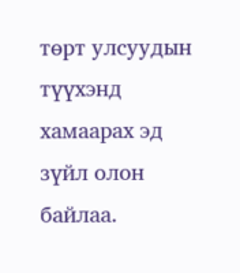төрт улсуудын түүхэнд хамаарах эд зүйл олон байлаа.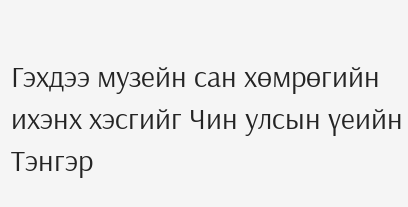Гэхдээ музейн сан хөмрөгийн ихэнх хэсгийг Чин улсын үеийн Тэнгэр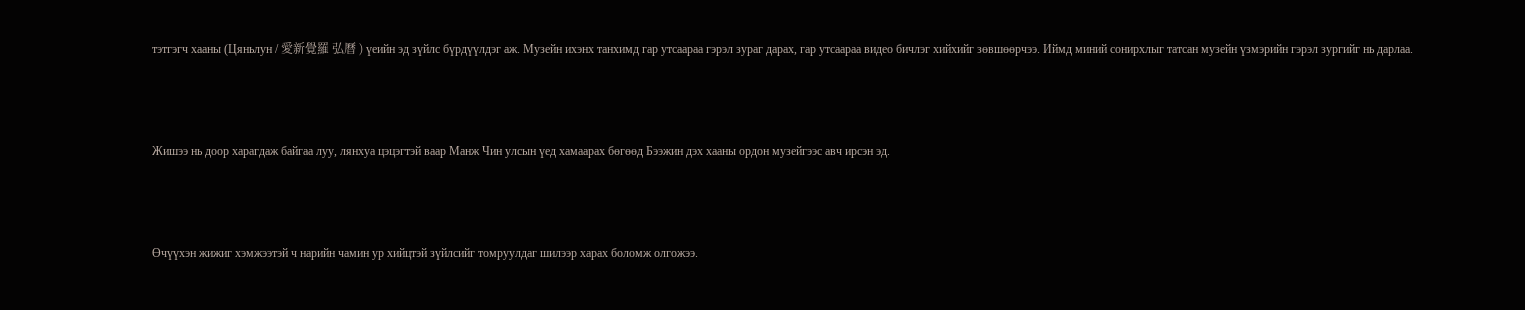тэтгэгч хааны (Цяньлун / 愛新覺羅 弘曆 ) үеийн эд зүйлс бүрдүүлдэг аж. Музейн ихэнх танхимд гар утсаараа гэрэл зураг дарах, гар утсаараа видео бичлэг хийхийг зөвшөөрчээ. Иймд миний сонирхлыг татсан музейн үзмэрийн гэрэл зургийг нь дарлаа.



Жишээ нь доор харагдаж байгаа луу, лянхуа цэцэгтэй ваар Манж Чин улсын үед хамаарах бөгөөд Бээжин дэх хааны ордон музейгээс авч ирсэн эд.



Өчүүхэн жижиг хэмжээтэй ч нарийн чамин ур хийцтэй зүйлсийг томруулдаг шилээр харах боломж олгожээ.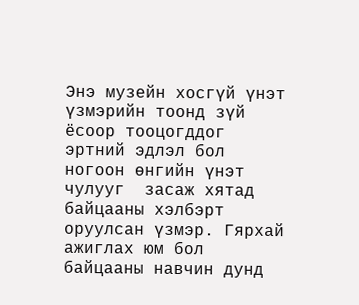Энэ музейн хосгүй үнэт үзмэрийн тоонд зүй ёсоор тооцогддог эртний эдлэл бол ногоон өнгийн үнэт чулууг  засаж хятад байцааны хэлбэрт оруулсан үзмэр. Гярхай ажиглах юм бол байцааны навчин дунд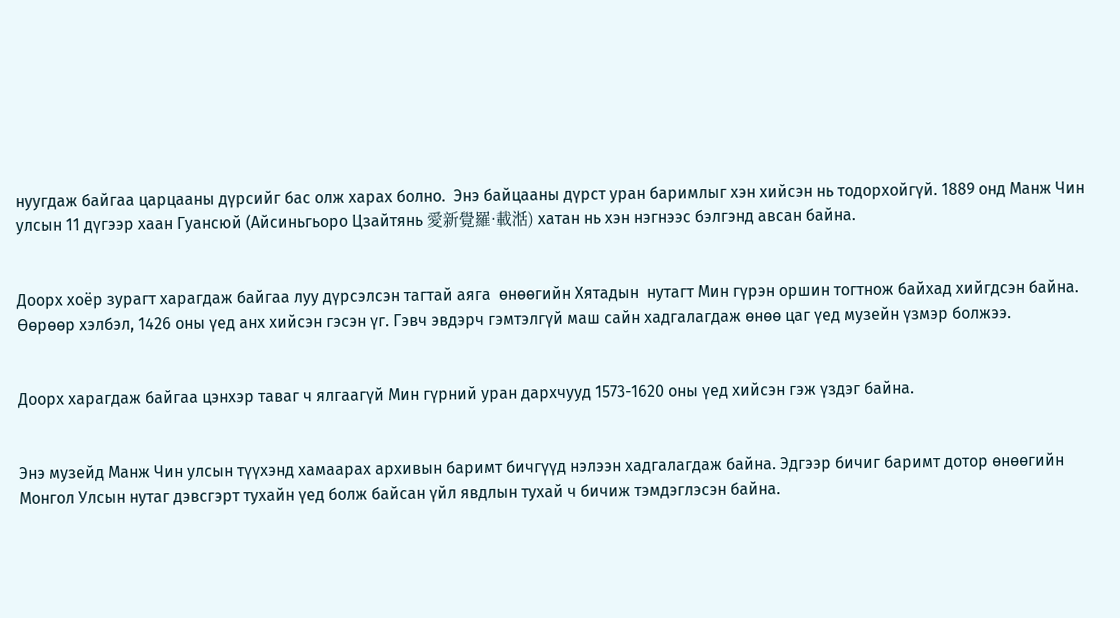нуугдаж байгаа царцааны дүрсийг бас олж харах болно.  Энэ байцааны дүрст уран баримлыг хэн хийсэн нь тодорхойгүй. 1889 онд Манж Чин улсын 11 дүгээр хаан Гуансюй (Айсиньгьоро Цзайтянь 愛新覺羅·載湉) хатан нь хэн нэгнээс бэлгэнд авсан байна.


Доорх хоёр зурагт харагдаж байгаа луу дүрсэлсэн тагтай аяга  өнөөгийн Хятадын  нутагт Мин гүрэн оршин тогтнож байхад хийгдсэн байна. Өөрөөр хэлбэл, 1426 оны үед анх хийсэн гэсэн үг. Гэвч эвдэрч гэмтэлгүй маш сайн хадгалагдаж өнөө цаг үед музейн үзмэр болжээ.


Доорх харагдаж байгаа цэнхэр таваг ч ялгаагүй Мин гүрний уран дархчууд 1573-1620 оны үед хийсэн гэж үздэг байна.


Энэ музейд Манж Чин улсын түүхэнд хамаарах архивын баримт бичгүүд нэлээн хадгалагдаж байна. Эдгээр бичиг баримт дотор өнөөгийн Монгол Улсын нутаг дэвсгэрт тухайн үед болж байсан үйл явдлын тухай ч бичиж тэмдэглэсэн байна.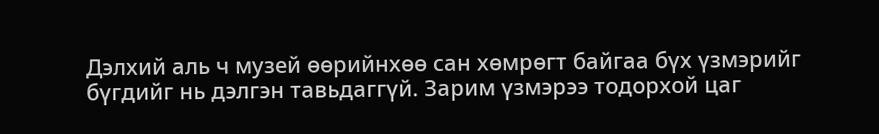Дэлхий аль ч музей өөрийнхөө сан хөмрөгт байгаа бүх үзмэрийг бүгдийг нь дэлгэн тавьдаггүй. Зарим үзмэрээ тодорхой цаг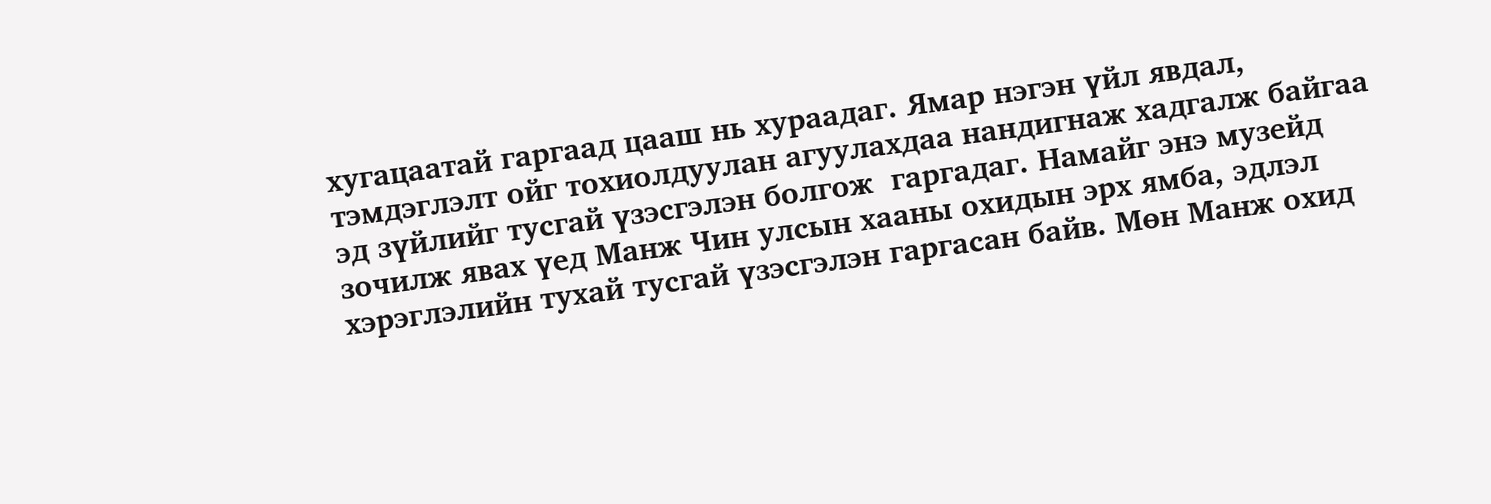хугацаатай гаргаад цааш нь хураадаг. Ямар нэгэн үйл явдал, тэмдэглэлт ойг тохиолдуулан агуулахдаа нандигнаж хадгалж байгаа эд зүйлийг тусгай үзэсгэлэн болгож  гаргадаг. Намайг энэ музейд зочилж явах үед Манж Чин улсын хааны охидын эрх ямба, эдлэл хэрэглэлийн тухай тусгай үзэсгэлэн гаргасан байв. Мөн Манж охид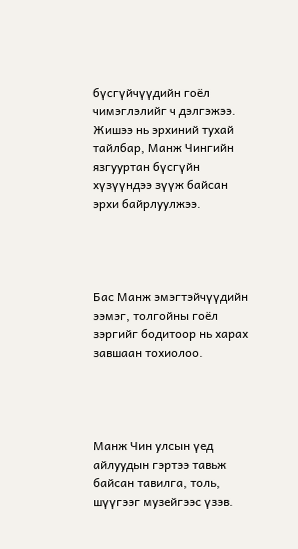бүсгүйчүүдийн гоёл чимэглэлийг ч дэлгэжээ. Жишээ нь эрхиний тухай тайлбар, Манж Чингийн язгууртан бүсгүйн хүзүүндээ зүүж байсан эрхи байрлуулжээ.




Бас Манж эмэгтэйчүүдийн ээмэг, толгойны гоёл зэргийг бодитоор нь харах завшаан тохиолоо.




Манж Чин улсын үед айлуудын гэртээ тавьж байсан тавилга, толь, шүүгээг музейгээс үзэв.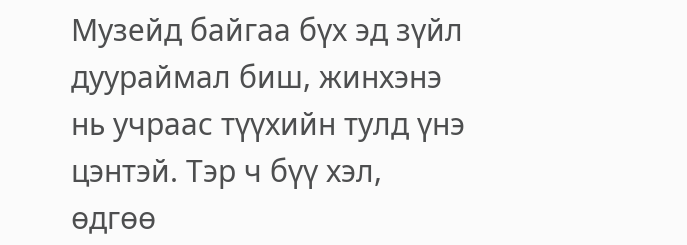Музейд байгаа бүх эд зүйл дуураймал биш, жинхэнэ нь учраас түүхийн тулд үнэ цэнтэй. Тэр ч бүү хэл, өдгөө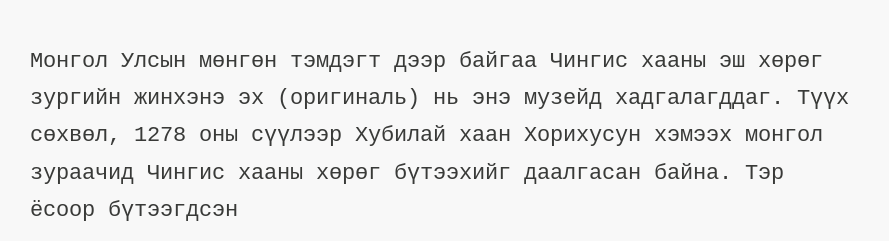Монгол Улсын мөнгөн тэмдэгт дээр байгаа Чингис хааны эш хөрөг зургийн жинхэнэ эх (оригиналь) нь энэ музейд хадгалагддаг. Түүх сөхвөл, 1278 оны сүүлээр Хубилай хаан Хорихусун хэмээх монгол зураачид Чингис хааны хөрөг бүтээхийг даалгасан байна. Тэр ёсоор бүтээгдсэн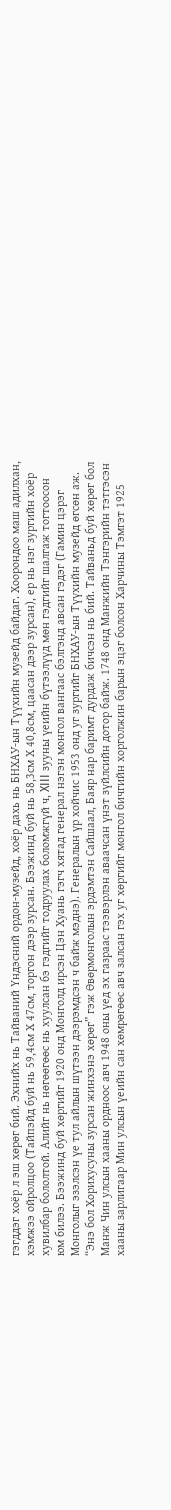гэгддэг хоёр л эш хөрөг бий. Эхнийх нь Тайваний Үндэсний ордон-музейд, хоёр дахь нь БНХАУ-ын Түүхийн музейд байдаг. Хоорондоо маш адилхан, хэмжээ ойролцоо (Тайпэйд буй нь 59,4см Х 47см, торгон дээр зурсан. Бээжинд буй нь 58,3см Х 40,8см, цаасан дээр зурсан), ер нь нэг зургийн хоёр хувилбар бололтой. Алийг нь нөгөөгөөс нь хуулсан бэ гэдгийг тодруулах боломжгүй ч, XIII зууны үеийн бүтээлүүд мөн гэдгийг шалгаж тогтоосон юм билээ. Бээжинд буй хөргийг 1920 онд Монголд ирсэн Цэн Хуань гэгч хятад генерал нэгэн монгол вангаас бэлгэнд авсан гэдэг (Гамин цэрэг Монголыг эзэлсэн үе тул айлын шүтээн дээрэмдсэн ч байж мэднэ). Генералын үр хойчис 1953 онд уг зургийг БНХАУ-ын Түүхийн музейд өгсөн аж. “Энэ бол Хорихусуны зурсан жинхэнэ хөрөг” гэж Өвөрмонголын эрдэмтэн Сайшаал, Баяр нар баримт дурдаж бичсэн нь бий. Тайваньд буй хөрөг бол Манж Чин улсын хааны ордноос авч 1948 оны үед эх газраас тээвэрлэн аваачсан үнэт зүйлсийн дотор байж. 1748 онд Манжийн Тэнгэрийн тэтгэсэн хааны зарлигаар Мин улсын үеийн сан хөмрөгөөс авч залсан гэх уг хөргийг монгол бичгийн хорголжин барын эцэг болсон Харчины Тэмгэт 1925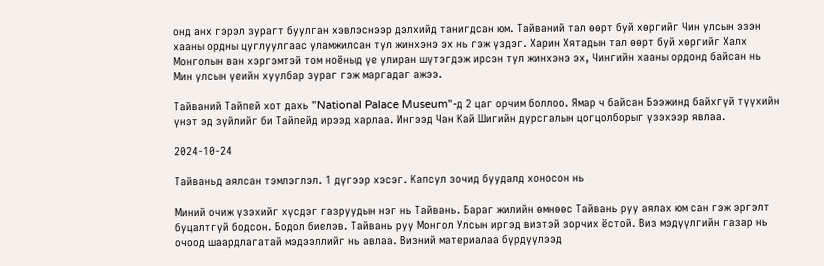онд анх гэрэл зурагт буулган хэвлэснээр дэлхийд танигдсан юм. Тайваний тал өөрт буй хөргийг Чин улсын эзэн хааны ордны цуглуулгаас уламжилсан тул жинхэнэ эх нь гэж үздэг. Харин Хятадын тал өөрт буй хөргийг Халх Монголын ван хэргэмтэй том ноёныд үе улиран шүтэгдэж ирсэн тул жинхэнэ эх, Чингийн хааны ордонд байсан нь Мин улсын үеийн хуулбар зураг гэж маргадаг ажээ.

Тайваний Тайпей хот дахь "National Palace Museum"-д 2 цаг орчим боллоо. Ямар ч байсан Бээжинд байхгүй түүхийн үнэт эд зүйлийг би Тайпейд ирээд харлаа. Ингээд Чан Кай Шигийн дурсгалын цогцолборыг үзэхээр явлаа.

2024-10-24

Тайваньд аялсан тэмлэглэл. 1 дүгээр хэсэг. Капсул зочид буудалд хоносон нь

Миний очиж үзэхийг хүсдэг газруудын нэг нь Тайвань. Бараг жилийн өмнөөс Тайвань руу аялах юм сан гэж эргэлт буцалтгүй бодсон. Бодол биелэв. Тайвань руу Монгол Улсын иргэд визтэй зорчих ёстой. Виз мэдүүлгийн газар нь очоод шаардлагатай мэдээллийг нь авлаа. Визний материалаа бүрдүүлээд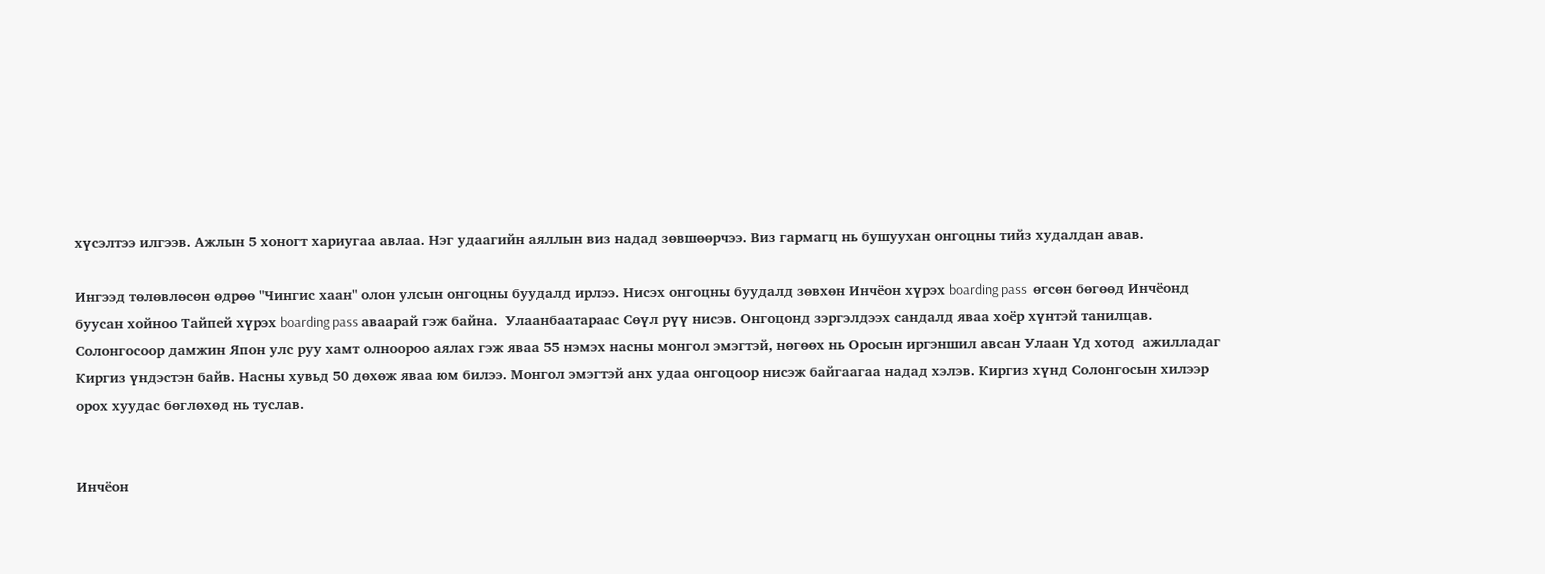хүсэлтээ илгээв. Ажлын 5 хоногт хариугаа авлаа. Нэг удаагийн аяллын виз надад зөвшөөрчээ. Виз гармагц нь бушуухан онгоцны тийз худалдан авав.

Ингээд төлөвлөсөн өдрөө "Чингис хаан" олон улсын онгоцны буудалд ирлээ. Нисэх онгоцны буудалд зөвхөн Инчёон хүрэх boarding pass  өгсөн бөгөөд Инчёонд буусан хойноо Тайпей хүрэх boarding pass аваарай гэж байна.  Улаанбаатараас Сөүл рүү нисэв. Онгоцонд зэргэлдээх сандалд яваа хоёр хүнтэй танилцав. Солонгосоор дамжин Япон улс руу хамт олноороо аялах гэж яваа 55 нэмэх насны монгол эмэгтэй, нөгөөх нь Оросын иргэншил авсан Улаан Үд хотод  ажилладаг Киргиз үндэстэн байв. Насны хувьд 50 дөхөж яваа юм билээ. Монгол эмэгтэй анх удаа онгоцоор нисэж байгаагаа надад хэлэв. Киргиз хүнд Солонгосын хилээр орох хуудас бөглөхөд нь туслав.


Инчёон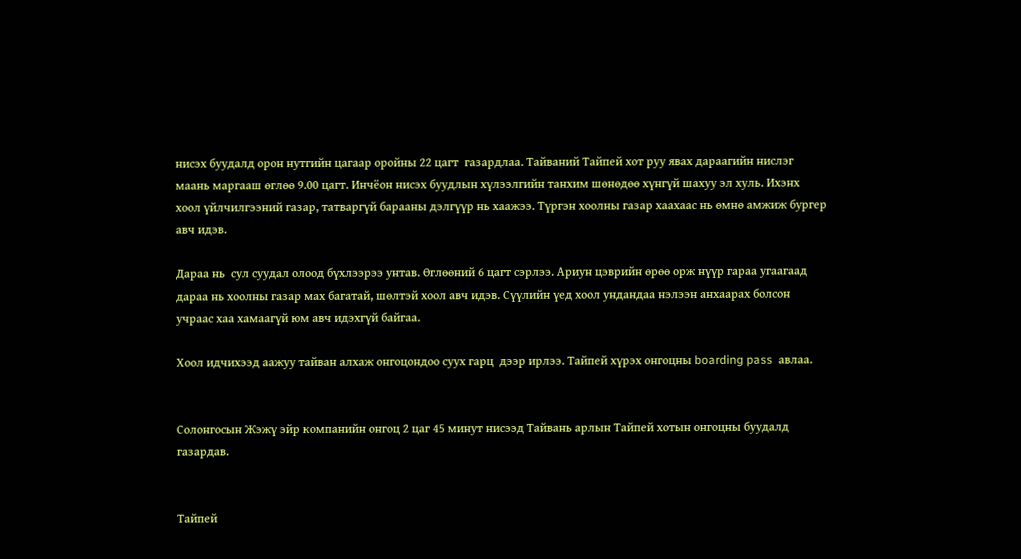нисэх буудалд орон нутгийн цагаар оройны 22 цагт  газардлаа. Тайваний Тайпей хот руу явах дараагийн нислэг маань маргааш өглөө 9.00 цагт. Инчёон нисэх буудлын хүлээлгийн танхим шөнөдөө хүнгүй шахуу эл хуль. Ихэнх хоол үйлчилгээний газар, татваргүй барааны дэлгүүр нь хаажээ. Түргэн хоолны газар хаахаас нь өмнө амжиж бургер авч идэв.

Дараа нь  сул суудал олоод бүхлээрээ унтав. Өглөөний 6 цагт сэрлээ. Ариун цэврийн өрөө орж нүүр гараа угаагаад дараа нь хоолны газар мах багатай, шөлтэй хоол авч идэв. Сүүлийн үед хоол ундандаа нэлээн анхаарах болсон учраас хаа хамаагүй юм авч идэхгүй байгаа.

Хоол идчихээд аажуу тайван алхаж онгоцондоо суух гарц  дээр ирлээ. Тайпей хүрэх онгоцны boarding pass  авлаа.


Солонгосын Жэжү эйр компанийн онгоц 2 цаг 45 минут нисээд Тайвань арлын Тайпей хотын онгоцны буудалд газардав.


Тайпей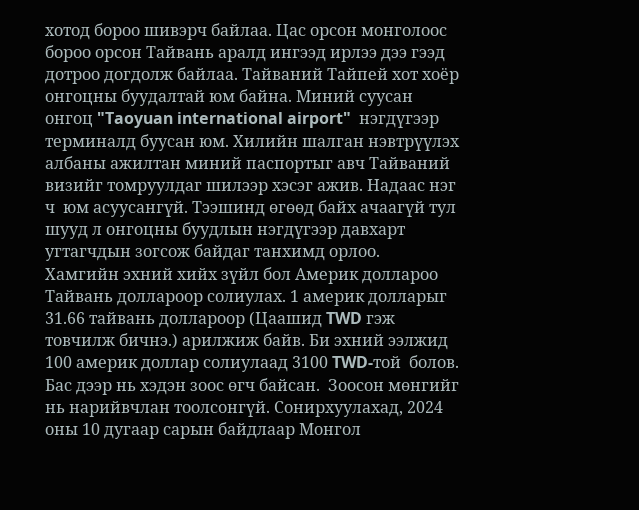хотод бороо шивэрч байлаа. Цас орсон монголоос бороо орсон Тайвань аралд ингээд ирлээ дээ гээд дотроо догдолж байлаа. Тайваний Тайпей хот хоёр онгоцны буудалтай юм байна. Миний суусан онгоц "Taoyuan international airport"  нэгдүгээр терминалд буусан юм. Хилийн шалган нэвтрүүлэх албаны ажилтан миний паспортыг авч Тайваний визийг томруулдаг шилээр хэсэг ажив. Надаас нэг ч  юм асуусангүй. Тээшинд өгөөд байх ачаагүй тул шууд л онгоцны буудлын нэгдүгээр давхарт угтагчдын зогсож байдаг танхимд орлоо.
Хамгийн эхний хийх зүйл бол Америк доллароо Тайвань доллароор солиулах. 1 америк долларыг 31.66 тайвань доллароор (Цаашид TWD гэж товчилж бичнэ.) арилжиж байв. Би эхний ээлжид 100 америк доллар солиулаад 3100 TWD-той  болов. Бас дээр нь хэдэн зоос өгч байсан.  Зоосон мөнгийг нь нарийвчлан тоолсонгүй. Сонирхуулахад, 2024 оны 10 дугаар сарын байдлаар Монгол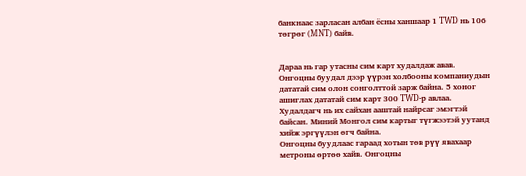банкнаас зарласан албан ёсны ханшаар 1 TWD нь 106 төгрөг (MNT) байв.


Дараа нь гар утасны сим карт худалдаж авав. Онгоцны буудал дээр үүрэн холбооны компаниудын дататай сим олон сонголттой зарж байна. 5 хоног ашиглах дататай сим карт 300 TWD-р авлаа. Худалдагч нь их сайхан ааштай найрсаг эмэгтэй байсан. Миний Монгол сим картыг түгжээтэй уутанд хийж эргүүлэн өгч байна.
Онгоцны буудлаас гараад хотын төв рүү явахаар метроны өртөө хайв. Онгоцны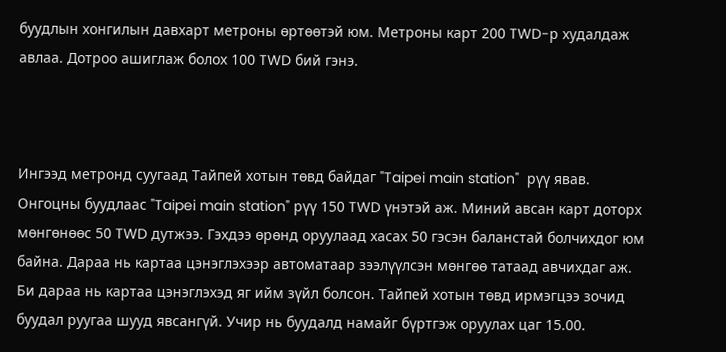буудлын хонгилын давхарт метроны өртөөтэй юм. Метроны карт 200 TWD-р худалдаж авлаа. Дотроо ашиглаж болох 100 TWD бий гэнэ.



Ингээд метронд суугаад Тайпей хотын төвд байдаг "Taipei main station"  рүү явав. Онгоцны буудлаас "Taipei main station" рүү 150 TWD үнэтэй аж. Миний авсан карт доторх мөнгөнөөс 50 TWD дутжээ. Гэхдээ өрөнд оруулаад хасах 50 гэсэн баланстай болчихдог юм байна. Дараа нь картаа цэнэглэхээр автоматаар зээлүүлсэн мөнгөө татаад авчихдаг аж. Би дараа нь картаа цэнэглэхэд яг ийм зүйл болсон. Тайпей хотын төвд ирмэгцээ зочид буудал руугаа шууд явсангүй. Учир нь буудалд намайг бүртгэж оруулах цаг 15.00.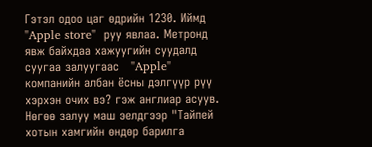Гэтэл одоо цаг өдрийн 1230. Иймд  "Apple store"  руу явлаа. Метронд явж байхдаа хажуугийн суудалд суугаа залуугаас   "Apple"   компанийн албан ёсны дэлгүүр рүү хэрхэн очих вэ? гэж англиар асуув. Нөгөө залуу маш эелдгээр "Тайпей хотын хамгийн өндөр барилга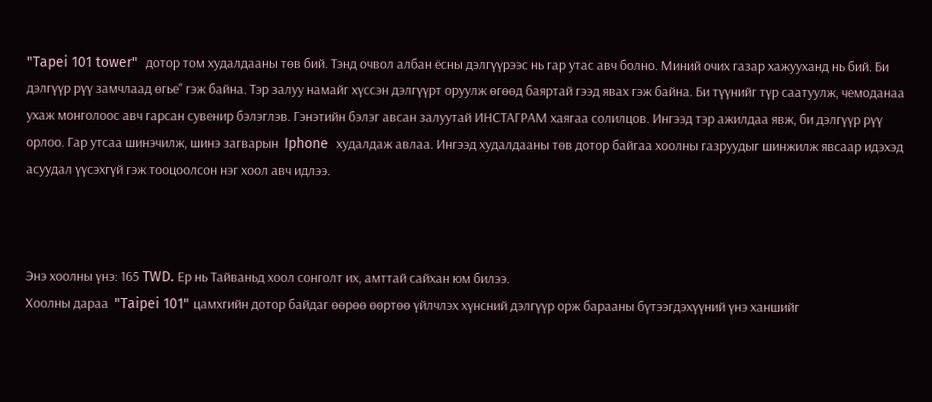"Tapei 101 tower"  дотор том худалдааны төв бий. Тэнд очвол албан ёсны дэлгүүрээс нь гар утас авч болно. Миний очих газар хажууханд нь бий. Би дэлгүүр рүү замчлаад өгье" гэж байна. Тэр залуу намайг хүссэн дэлгүүрт оруулж өгөөд баяртай гээд явах гэж байна. Би түүнийг түр саатуулж, чемоданаа ухаж монголоос авч гарсан сувенир бэлэглэв. Гэнэтийн бэлэг авсан залуутай ИНСТАГРАМ хаягаа солилцов. Ингээд тэр ажилдаа явж, би дэлгүүр рүү орлоо. Гар утсаа шинэчилж, шинэ загварын  Iphone  худалдаж авлаа. Ингээд худалдааны төв дотор байгаа хоолны газруудыг шинжилж явсаар идэхэд асуудал үүсэхгүй гэж тооцоолсон нэг хоол авч идлээ.



Энэ хоолны үнэ: 165 TWD. Ер нь Тайваньд хоол сонголт их, амттай сайхан юм билээ.
Хоолны дараа  "Taipei 101" цамхгийн дотор байдаг өөрөө өөртөө үйлчлэх хүнсний дэлгүүр орж барааны бүтээгдэхүүний үнэ ханшийг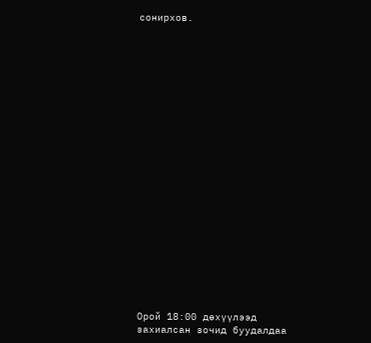сонирхов.






















Орой 18:00 дөхүүлээд захиалсан зочид буудалдаа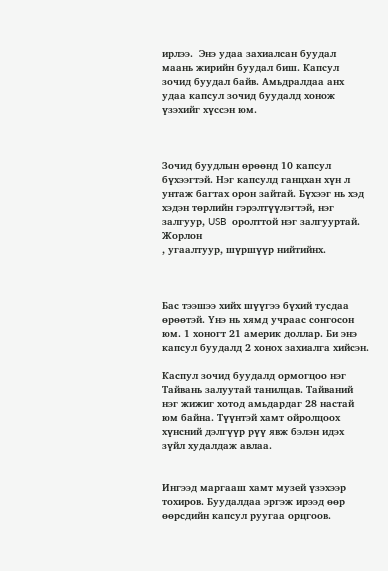ирлээ.  Энэ удаа захиалсан буудал маань жирийн буудал биш. Капсул зочид буудал байв. Амьдралдаа анх удаа капсул зочид буудалд хонож үзэхийг хүссэн юм.



Зочид буудлын өрөөнд 10 капсул бүхээгтэй. Нэг капсулд ганцхан хүн л унтаж багтах орон зайтай. Бүхээг нь хэд хэдэн төрлийн гэрэлтүүлэгтэй, нэг залгуур, USB  оролттой нэг залгууртай. Жорлон
, угаалтуур, шүршүүр нийтийнх.



Бас тээшээ хийх шүүгээ бүхий тусдаа өрөөтэй. Үнэ нь хямд учраас сонгосон юм. 1 хоногт 21 америк доллар. Би энэ капсул буудалд 2 хонох захиалга хийсэн.

Каспул зочид буудалд ормогцоо нэг Тайвань залуутай танилцав. Тайваний нэг жижиг хотод амьдардаг 28 настай юм байна. Түүнтэй хамт ойролцоох хүнсний дэлгүүр рүү явж бэлэн идэх зүйл худалдаж авлаа.


Ингээд маргааш хамт музей үзэхээр тохиров. Буудалдаа эргэж ирээд өөр өөрсдийн капсул руугаа орцгоов.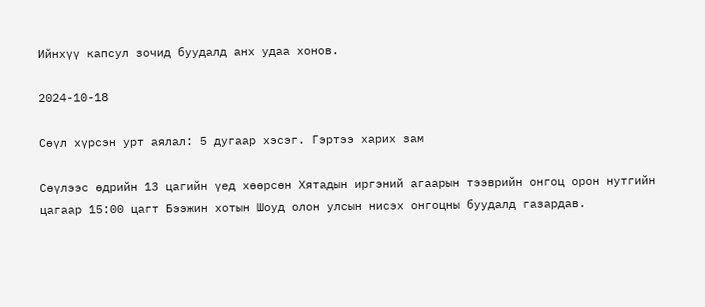Ийнхүү капсул зочид буудалд анх удаа хонов.

2024-10-18

Сөүл хүрсэн урт аялал: 5 дугаар хэсэг. Гэртээ харих зам

Сөүлээс өдрийн 13 цагийн үед хөөрсөн Хятадын иргэний агаарын тээврийн онгоц орон нутгийн цагаар 15:00 цагт Бээжин хотын Шоуд олон улсын нисэх онгоцны буудалд газардав.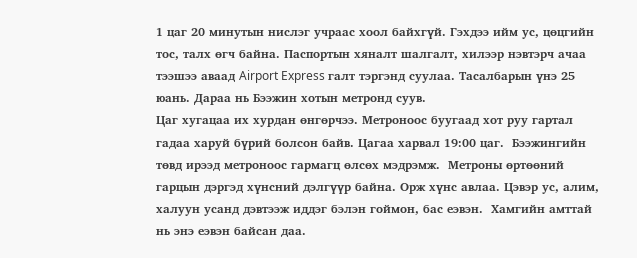1 цаг 20 минутын нислэг учраас хоол байхгүй. Гэхдээ ийм ус, цөцгийн тос, талх өгч байна. Паспортын хяналт шалгалт, хилээр нэвтэрч ачаа тээшээ аваад Airport Express галт тэргэнд суулаа. Тасалбарын үнэ 25 юань. Дараа нь Бээжин хотын метронд суув.
Цаг хугацаа их хурдан өнгөрчээ. Метроноос буугаад хот руу гартал гадаа харуй бүрий болсон байв. Цагаа харвал 19:00 цаг.  Бээжингийн төвд ирээд метроноос гармагц өлсөх мэдрэмж.  Метроны өртөөний гарцын дэргэд хүнсний дэлгүүр байна. Орж хүнс авлаа. Цэвэр ус, алим, халуун усанд дэвтээж иддэг бэлэн гоймон, бас еэвэн.  Хамгийн амттай нь энэ еэвэн байсан даа.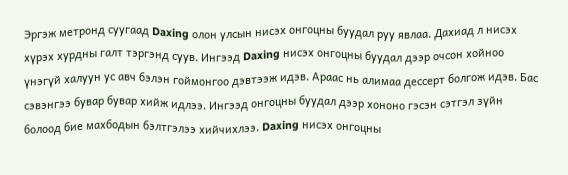Эргэж метронд суугаад Daxing олон улсын нисэх онгоцны буудал руу явлаа. Дахиад л нисэх хүрэх хурдны галт тэргэнд суув. Ингээд Daxing нисэх онгоцны буудал дээр очсон хойноо үнэгүй халуун ус авч бэлэн гоймонгоо дэвтээж идэв. Араас нь алимаа дессерт болгож идэв. Бас сэвэнгээ бувар бувар хийж идлээ. Ингээд онгоцны буудал дээр хононо гэсэн сэтгэл зүйн болоод бие махбодын бэлтгэлээ хийчихлээ. Daxing нисэх онгоцны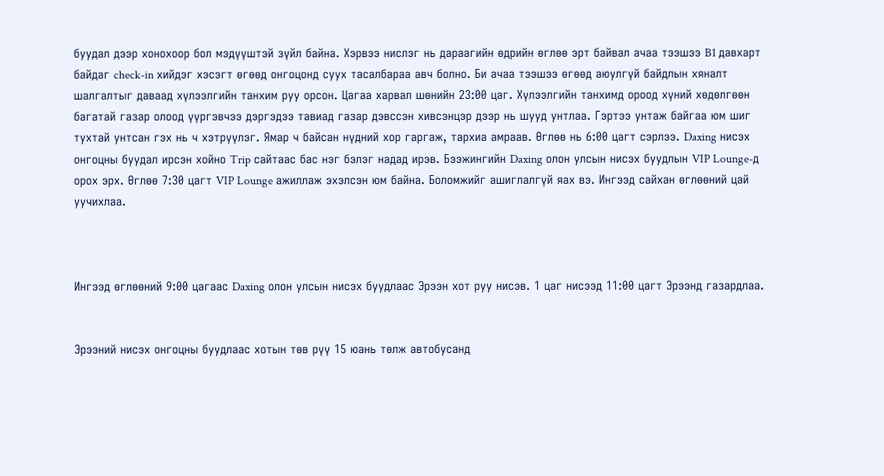буудал дээр хонохоор бол мэдүүштэй зүйл байна. Хэрвээ нислэг нь дараагийн өдрийн өглөө эрт байвал ачаа тээшээ B1 давхарт байдаг check-in хийдэг хэсэгт өгөөд онгоцонд суух тасалбараа авч болно. Би ачаа тээшээ өгөөд аюулгүй байдлын хяналт шалгалтыг даваад хүлээлгийн танхим руу орсон. Цагаа харвал шөнийн 23:00 цаг. Хүлээлгийн танхимд ороод хүний хөдөлгөөн багатай газар олоод үүргэвчээ дэргэдээ тавиад газар дэвссэн хивсэнцэр дээр нь шууд унтлаа. Гэртээ унтаж байгаа юм шиг тухтай унтсан гэх нь ч хэтрүүлэг. Ямар ч байсан нүдний хор гаргаж, тархиа амраав. Өглөө нь 6:00 цагт сэрлээ. Daxing нисэх онгоцны буудал ирсэн хойно Trip сайтаас бас нэг бэлэг надад ирэв. Бээжингийн Daxing олон улсын нисэх буудлын VIP Lounge-д орох эрх. Өглөө 7:30 цагт VIP Lounge ажиллаж эхэлсэн юм байна. Боломжийг ашиглалгүй яах вэ. Ингээд сайхан өглөөний цай уучихлаа.



Ингээд өглөөний 9:00 цагаас Daxing олон улсын нисэх буудлаас Эрээн хот руу нисэв. 1 цаг нисээд 11:00 цагт Эрээнд газардлаа.


Эрээний нисэх онгоцны буудлаас хотын төв рүү 15 юань төлж автобусанд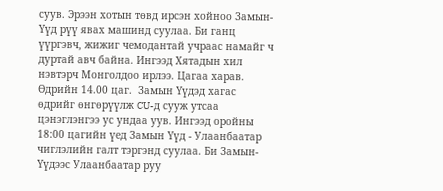суув. Эрээн хотын төвд ирсэн хойноо Замын-Үүд рүү явах машинд суулаа. Би ганц үүргэвч, жижиг чемодантай учраас намайг ч дуртай авч байна. Ингээд Хятадын хил нэвтэрч Монголдоо ирлээ. Цагаа харав. Өдрийн 14.00 цаг.  Замын Үүдэд хагас өдрийг өнгөрүүлж CU-д сууж утсаа цэнэглэнгээ ус ундаа уув. Ингээд оройны 18:00 цагийн үед Замын Үүд - Улаанбаатар чиглэлийн галт тэргэнд суулаа. Би Замын-Үүдээс Улаанбаатар руу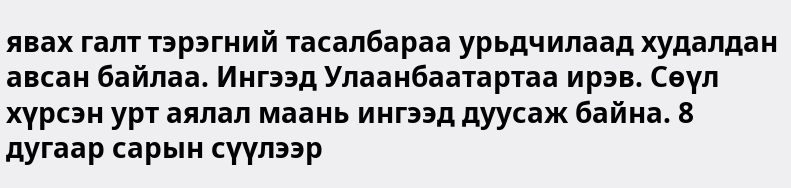явах галт тэрэгний тасалбараа урьдчилаад худалдан авсан байлаа. Ингээд Улаанбаатартаа ирэв. Сөүл хүрсэн урт аялал маань ингээд дуусаж байна. 8 дугаар сарын сүүлээр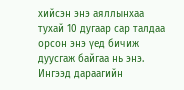хийсэн энэ аяллынхаа тухай 10 дугаар сар талдаа орсон энэ үед бичиж дуусгаж байгаа нь энэ. Ингээд дараагийн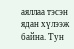аяллаа тэсэн ядан хүлээж байна. Тун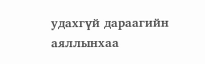удахгүй дараагийн аяллынхаа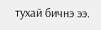тухай бичнэ ээ.